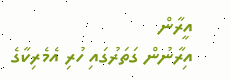އީރާން
އިރާނުން ގަތަރުގައި ހުރި އެމެރިކާގެ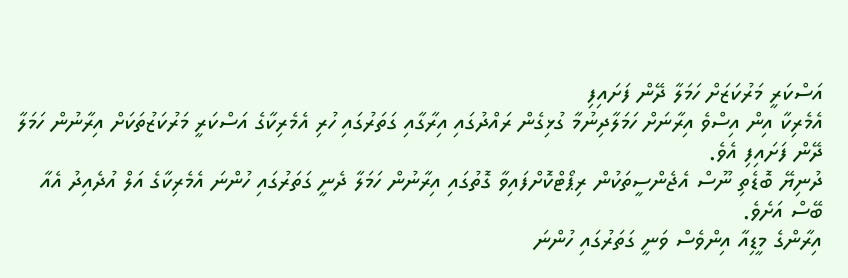އަސްކަރީ މަރުކަޒަށް ހަމަލާ ދޭން ފަށައިފި
އެމެރިކާ އިން އިސްވެ އިރާނަށް ހަމަލާދިނުމާ ގުޅިގެން ރައްދުގައި އިރާގާއި ގަތަރުގައި ހުރި އެމެރިކާގެ އަސްކަރީ މަރުކަޒުތަކަށް އިރާނުން ހަމަލާ ދޭން ފަށައިފި އެވެ.
ދުނިޔޭ ބޮޑެތި ނޫސް އެޖެންސީތަކުން ރިޕޯޓްކޮށްފައިވާ ގޮތުގައި އިރާނުން ހަމަލާ ދެނީ ގަތަރުގައި ހުންނަ އެމެރިކާގެ އަލް އުދެއިދު އެއާ ބޭސް އަށެވެ.
އިރާންގެ މީޑިއާ އިންވެސް ވަނީ ގަތަރުގައި ހުންނަ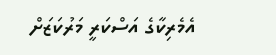އެމެރިކާގެ އަސްކަރީ މަރުކަޒަށް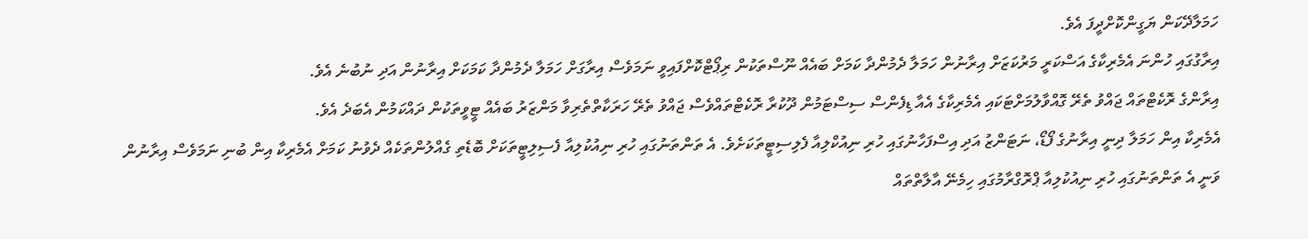ހަމަލާދޭކަން ޔަގީންކޮށްދީފަ އެވެ.
އިރާގުގައި ހުންނަ އެމެރިކާގެ އަސްކަރީ މަރުކަޒަށް އިރާނުން ހަމަލާ ދެމުންދާ ކަމަށް ބައެއް ނޫސްތަކުން ރިޕޯޓްކޮށްފައިވީ ނަމަވެސް އިރާގަށް ހަމަލާ ދެމުންދާ ކަމަކަށް އިރާނުން އަދި ނުބުނެ އެވެ.
އިރާންގެ ރޮކެޓްތައް ޖައްވު ތެރޭ ގޮއްވާލުމަށްޓަކައި އެމެރިކާގެ އެއާ ޑިފެންސް ސިސްޓަމުން ދޫކުރާ ރޮކެޓްތައްވެސް ޖައްވު ތެރޭ ހަރަކާތްތެރިވާ މަންޒަރު ބައެއް ޓީވީތަކުން ދައްކަމުން އެބަދެ އެވެ.
އެމެރިކާ އިން ހަމަލާ ދިނީ އިރާނުގެ ފޯޑޯ، ނަޓަންޒު އަދި އިސްފަހާނުގައި ހުރި ނިއުކްލިއާ ފެލިސިޓީތަކަށެވެ. އެ ތަންތަނުގައި ހުރި ނިއުކުލިއާ ފެސިލިޓީތަކަށް ބޮޑެތި ގެއްލުންތަކެއް ދެވުނު ކަމަށް އެމެރިކާ އިން ބުނި ނަމަވެސް އިރާނުން ވަނީ އެ ތަންތަނުގައި ހުރި ނިއުކުލިއާ ޕްރޮގްރާމުގައި ހިމެނޭ އާލާތްތައް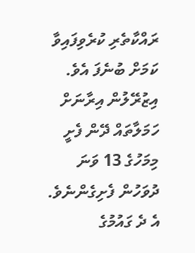ރައްކާތެރި ކުރެވިފައިވާ ކަމަށް ބުނެފަ އެވެ.
އިޒުރޭލުން އިރާނަށް ހަމަލާތައް ދޭން ފެށީ މިމަހުގެ 13 ވަނަ ދުވަހުން ފެށިގެންނެވެ. އެ ދެ ގައުމުގެ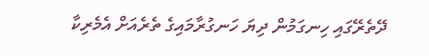ދޭތެރޭގައި ހިނގަމުން ދިޔަ ހަނގުރާމައިގެ ތެރެއަށް އެމެރިކާ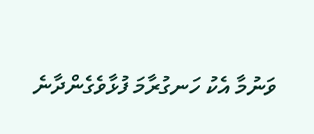ވަނުމާ އެކު ހަނގުރާމަ ފުޅާވެގެންދާނެ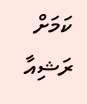ކަމަށް ރަޝިއާ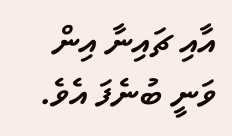އާއި ޗައިނާ އިން ވަނީ ބުނެފަ އެވެ.